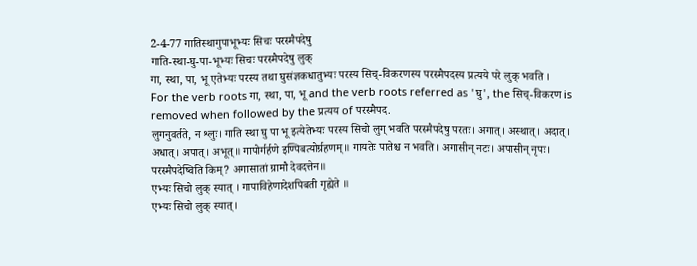2-4-77 गातिस्थागुपाभूभ्यः सिचः परस्मैपदेषु
गाति-स्था-घु-पा-भूभ्यः सिचः परस्मैपदेषु लुक्
गा, स्था, पा, भू एतेभ्यः परस्य तथा घुसंज्ञकधातुभ्यः परस्य सिच्-विकरणस्य परस्मैपदस्य प्रत्यये परे लुक् भवति ।
For the verb roots गा, स्था, पा, भू and the verb roots referred as 'घु', the सिच्-विकरण is removed when followed by the प्रत्यय of परस्मैपद.
लुगनुवर्तते, न श्लुः। गाति स्था घु पा भू इत्येतेभ्यः परस्य सिचो लुग् भवति परस्मैपदेषु परतः। अगात्। अस्थात्। अदात्। अधात्। अपात्। अभूत्॥ गापोर्गर्हणे इण्पिबत्योर्ग्रहणम्॥ गायतेः पातेश्च न भवति। अगासीन् नटः। अपासीन् नृपः। परस्मैपदेष्विति किम्? अगासातां ग्रामौ देवदत्तेन॥
एभ्यः सिचो लुक् स्यात् । गापाविहेणादेशपिबती गृह्येते ॥
एभ्यः सिचो लुक् स्यात्।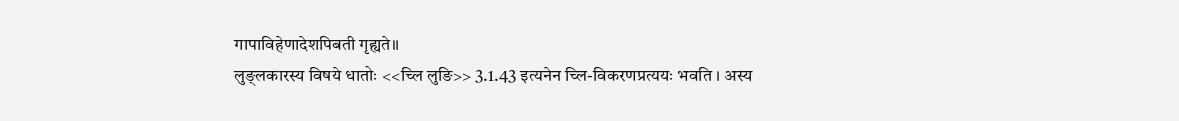गापाविहेणादेशपिबती गृह्यते॥
लुङ्लकारस्य विषये धातोः <<च्लि लुङि>> 3.1.43 इत्यनेन च्लि-विकरणप्रत्ययः भवति । अस्य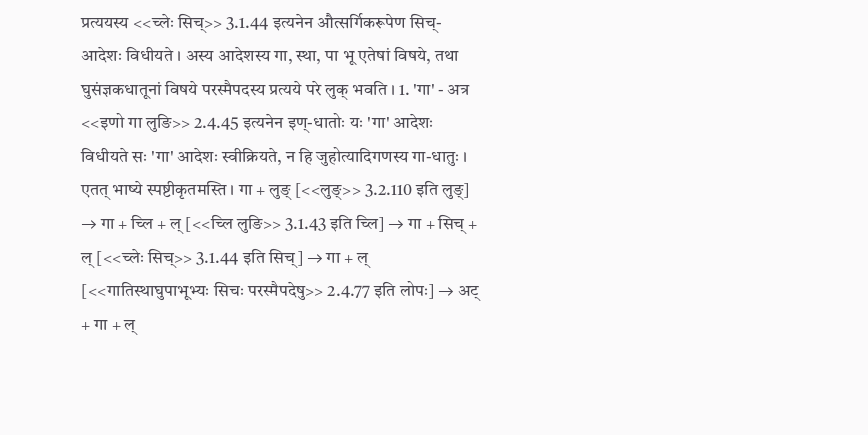प्रत्ययस्य <<च्लेः सिच्>> 3.1.44 इत्यनेन औत्सर्गिकरूपेण सिच्-आदेशः विधीयते । अस्य आदेशस्य गा, स्था, पा भू एतेषां विषये, तथा घुसंज्ञकधातूनां विषये परस्मैपदस्य प्रत्यये परे लुक् भवति । 1. 'गा' - अत्र <<इणो गा लुङि>> 2.4.45 इत्यनेन इण्-धातोः यः 'गा' आदेशः विधीयते सः 'गा' आदेशः स्वीक्रियते, न हि जुहोत्यादिगणस्य गा-धातुः । एतत् भाष्ये स्पष्टीकृतमस्ति । गा + लुङ् [<<लुङ्>> 3.2.110 इति लुङ्] → गा + च्लि + ल् [<<च्लि लुङि>> 3.1.43 इति च्लि] → गा + सिच् + ल् [<<च्लेः सिच्>> 3.1.44 इति सिच्] → गा + ल् [<<गातिस्थाघुपाभूभ्यः सिचः परस्मैपदेषु>> 2.4.77 इति लोपः] → अट् + गा + ल्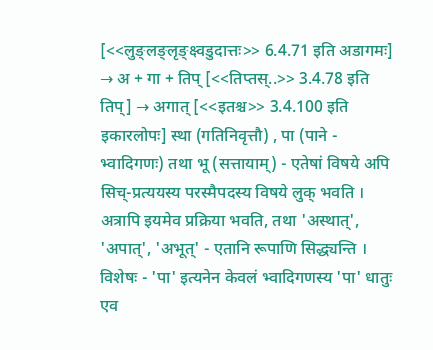[<<लुङ्लङ्लृङ्क्ष्वडुदात्तः>> 6.4.71 इति अडागमः] → अ + गा + तिप् [<<तिप्तस्..>> 3.4.78 इति तिप्] → अगात् [<<इतश्च>> 3.4.100 इति इकारलोपः] स्था (गतिनिवृत्तौ) , पा (पाने - भ्वादिगणः) तथा भू (सत्तायाम्) - एतेषां विषये अपि सिच्-प्रत्ययस्य परस्मैपदस्य विषये लुक् भवति । अत्रापि इयमेव प्रक्रिया भवति, तथा 'अस्थात्', 'अपात्', 'अभूत्' - एतानि रूपाणि सिद्ध्यन्ति । विशेषः - 'पा' इत्यनेन केवलं भ्वादिगणस्य 'पा' धातुः एव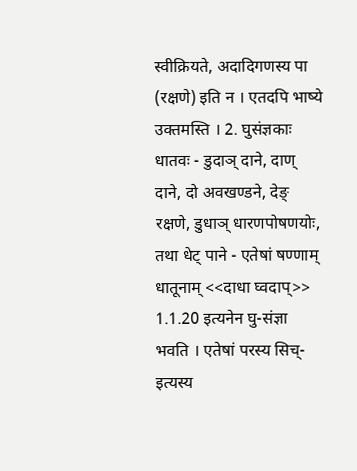स्वीक्रियते, अदादिगणस्य पा (रक्षणे) इति न । एतदपि भाष्ये उक्तमस्ति । 2. घुसंज्ञकाः धातवः - डुदाञ् दाने, दाण् दाने, दो अवखण्डने, देङ् रक्षणे, डुधाञ् धारणपोषणयोः, तथा धेट् पाने - एतेषां षण्णाम् धातूनाम् <<दाधा घ्वदाप्>> 1.1.20 इत्यनेन घु-संज्ञा भवति । एतेषां परस्य सिच्-इत्यस्य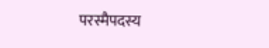परस्मैपदस्य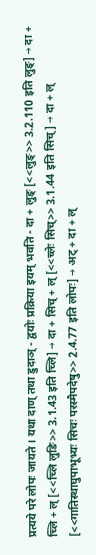प्रत्यये परे लोपः जायते । यथा दाण् तथा डुदाञ् - द्वयोः प्रक्रिया इयम् भवति - दा + लुङ् [<<लुङ्>> 3.2.110 इति लुङ्] → दा + च्लि + ल् [<<च्लि लुङि>> 3.1.43 इति च्लि] → दा + सिच् + ल् [<<च्लेः सिच्>> 3.1.44 इति सिच्] → दा + ल् [<<गातिस्थाघुपाभूभ्यः सिचः परस्मैपदेषु>> 2.4.77 इति लोपः] → अट् + दा + ल्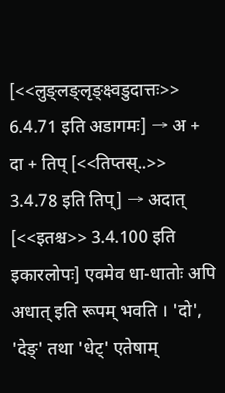[<<लुङ्लङ्लृङ्क्ष्वडुदात्तः>> 6.4.71 इति अडागमः] → अ + दा + तिप् [<<तिप्तस्..>> 3.4.78 इति तिप्] → अदात् [<<इतश्च>> 3.4.100 इति इकारलोपः] एवमेव धा-धातोः अपि अधात् इति रूपम् भवति । 'दो', 'देङ्' तथा 'धेट्' एतेषाम्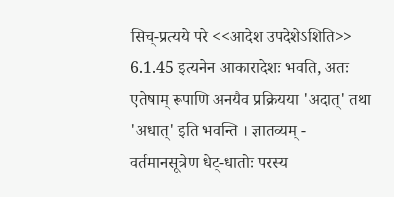सिच्-प्रत्यये परे <<आदेश उपदेशेऽशिति>> 6.1.45 इत्यनेन आकारादेशः भवति, अतः एतेषाम् रूपाणि अनयैव प्रक्रियया 'अदात्' तथा 'अधात्' इति भवन्ति । ज्ञातव्यम् - वर्तमानसूत्रेण धेट्-धातोः परस्य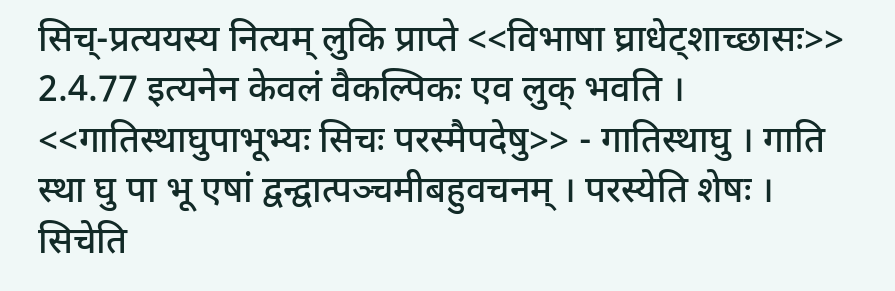सिच्-प्रत्ययस्य नित्यम् लुकि प्राप्ते <<विभाषा घ्राधेट्शाच्छासः>> 2.4.77 इत्यनेन केवलं वैकल्पिकः एव लुक् भवति ।
<<गातिस्थाघुपाभूभ्यः सिचः परस्मैपदेषु>> - गातिस्थाघु । गाति स्था घु पा भू एषां द्वन्द्वात्पञ्चमीबहुवचनम् । परस्येति शेषः । सिचेति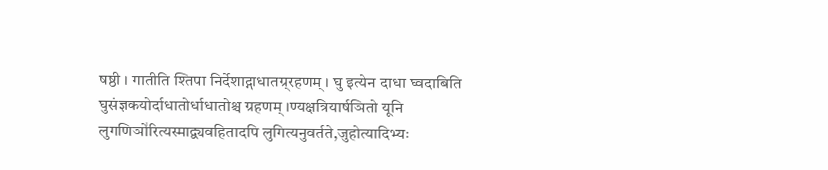षष्ठी । गातीति श्तिपा निर्देशाद्गाधातग्र्रहणम् । घु इत्येन दाधा घ्वदाबिति घुसंज्ञकयोर्दाधातोर्धाधातोश्च ग्रहणम् ।ण्यक्षत्रियार्षञितो यूनि लुगणिञो॑रित्यस्माद्व्यवहितादपि लुगित्यनुवर्तते,जुहोत्यादिभ्यः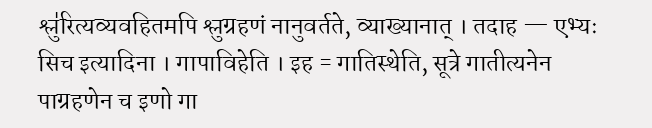श्लु॑रित्यव्यवहितमपि श्लुग्रहणं नानुवर्तते, व्याख्यानात् । तदाह — एभ्यः सिच इत्यादिना । गापाविहेति । इह = गातिस्थेति, सूत्रे गातीत्यनेन पाग्रहणेन च इणो गा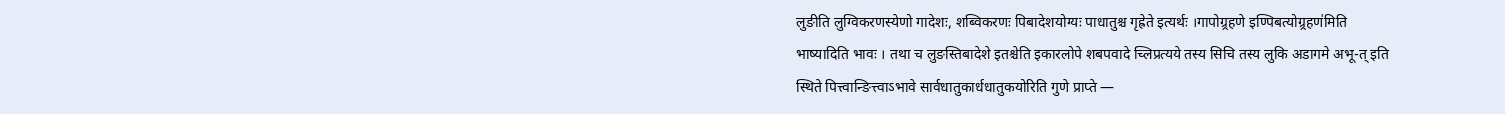लुङीति लुग्विकरणस्येणो गादेशः, शब्विकरणः पिबादेशयोग्यः पाधातुश्च गृह्रेते इत्यर्थः ।गापोग्र्रहणे इण्पिबत्योग्र्रहण॑मिति भाष्यादिति भावः । तथा च लुङस्तिबादेशे इतश्चेति इकारलोपे शबपवादे च्लिप्रत्यये तस्य सिचि तस्य लुकि अडागमे अभू-त् इति स्थिते पित्त्वान्ङित्त्वाऽभावे सार्वधातुकार्धधातुकयोरिति गुणे प्राप्ते —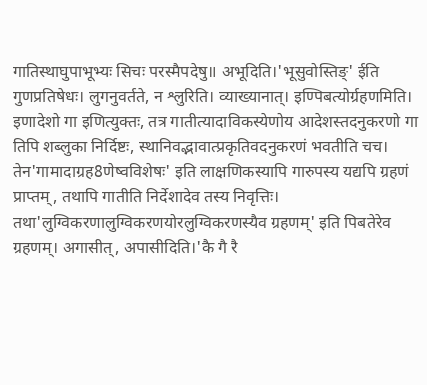गातिस्थाघुपाभूभ्यः सिचः परस्मैपदेषु॥ अभूदिति।'भूसुवोस्तिङ्' ईति गुणप्रतिषेधः। लुगनुवर्तते, न श्लुरिति। व्याख्यानात्। इण्पिबत्योर्ग्रहणमिति। इणादेशो गा इणित्युक्तः, तत्र गातीत्यादाविकस्येणोय आदेशस्तदनुकरणो गा तिपि शब्लुका निर्दिष्टः, स्थानिवद्भावात्प्रकृतिवदनुकरणं भवतीति चच। तेन'गामादाग्रह8णेष्वविशेषः' इति लाक्षणिकस्यापि गारुपस्य यद्यपि ग्रहणं प्राप्तम्, तथापि गातीति निर्देशादेव तस्य निवृत्तिः। तथा'लुग्विकरणालुग्विकरणयोरलुग्विकरणस्यैव ग्रहणम्' इति पिबतेरेव ग्रहणम्। अगासीत्, अपासीदिति।'कै गै रै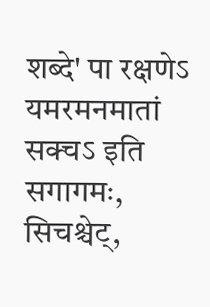शब्दे' पा रक्षणेऽ यमरमनमातां सक्चऽ इति सगागमः, सिचश्चेट्,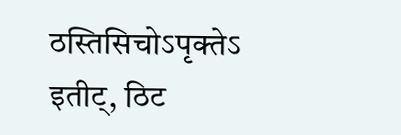ठस्तिसिचोऽपृक्तेऽ इतीट्, ठिट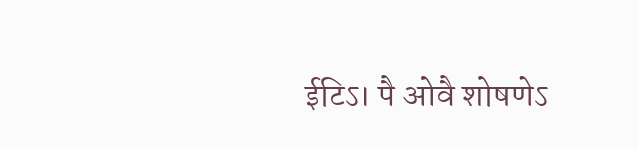ईटिऽ। पै ओवै शोषणेऽ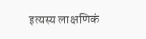इत्यस्य लाक्षणिकं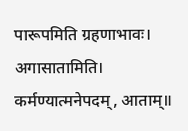पारूपमिति ग्रहणाभावः। अगासातामिति। कर्मण्यात्मनेपदम्, आताम्॥